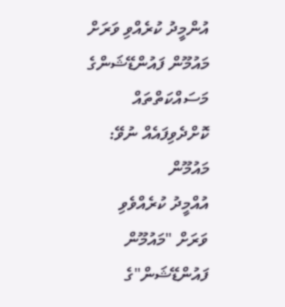އުންމީދު ކުރެއްވި ވަރަށް މައުމޫން ފައުންޑޭޝަންގެ މަސައްކަތްތައް ކޮށްދެވިފައެއް ނުވޭ: މައުމޫން
އުއްމީދު ކުރެއްވެވި ވަރަށް "މައުމޫން ފައުންޑޭޝަން"ގެ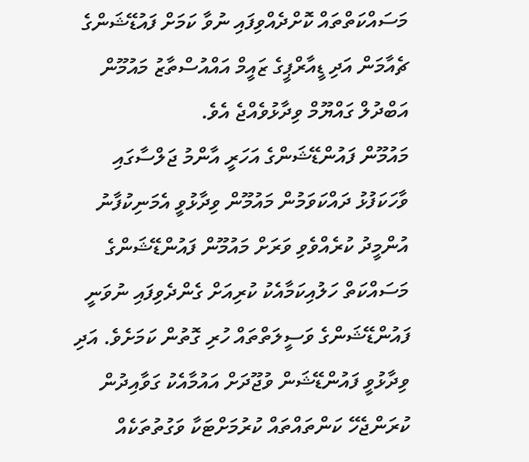މަސައްކަތްތައް ކޮށްދެއްވިފައި ނުވާ ކަމަށް ފައުޑޭޝަންގެ ޗެއާމަން އަދި ޑީއާރްޕީގެ ޒައީމް އައްއުސްތާޒު މައުމޫން އަބްދުލް ގައްޔޫމް ވިދާޅުވެއްޖެ އެވެ.
މައުމޫން ފައުންޑޭޝަންގެ އަހަރީ އާންމު ޖަލްސާގައި ވާހަކަފުޅު ދައްކަވަމުން މައުމޫން ވިދާޅުވީ އެމަނިކުފާނު އުންމީދު ކުރެއްވެވި ވަރަށް މައުމޫން ފައުންޑޭޝަންގެ މަސައްކަތް ހަލުއިކަމާއެކު ކުރިއަށް ގެންދެވިފައި ނުވަނީ ފައުންޑޭޝަންގެ ވަސީލަތްތައް ހުރި ގޮތުން ކަމަށެވެ. އަދި ވިދާޅުވީ ފައުންޑޭޝަން ވުޖޫދަށް އައުމާއެކު ގަވާއިދުން ކުރަންޖެހޭ ކަންތައްތައް ކުރުމަށްޓަކާ ވަގުތުތަކެއް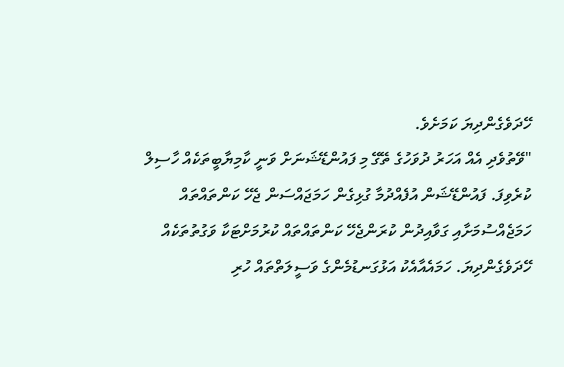ހޭދަވެގެންދިޔަ ކަމަށެވެ.
"ވޭތުވެދި އެއް އަހަރު ދުވަހުގެ ތޭގޭ މި ފައުންޑޭޝަނަށް ވަނީ ކާމިޔާބީތަކެއް ހާސިލް ކުރެވިފަ. ފައުންޑޭޝަން އުފެއްދުމާ ގުޅިގެން ހަމަޖައްސަން ޖެހޭ ކަންތައްތައް ހަމަޖެއްސުމަށާއި ގަވާއިދުން ކުރަންޖެހޭ ކަންތައްތައް ކުރުމަށްޓަކާ ވަގުތުތަކެއް ހޭދަވެގެންދިޔަ. ހަމައެއާއެކު އަޅުގަނޑުމެންގެ ވަސީލަތްތައް ހުރި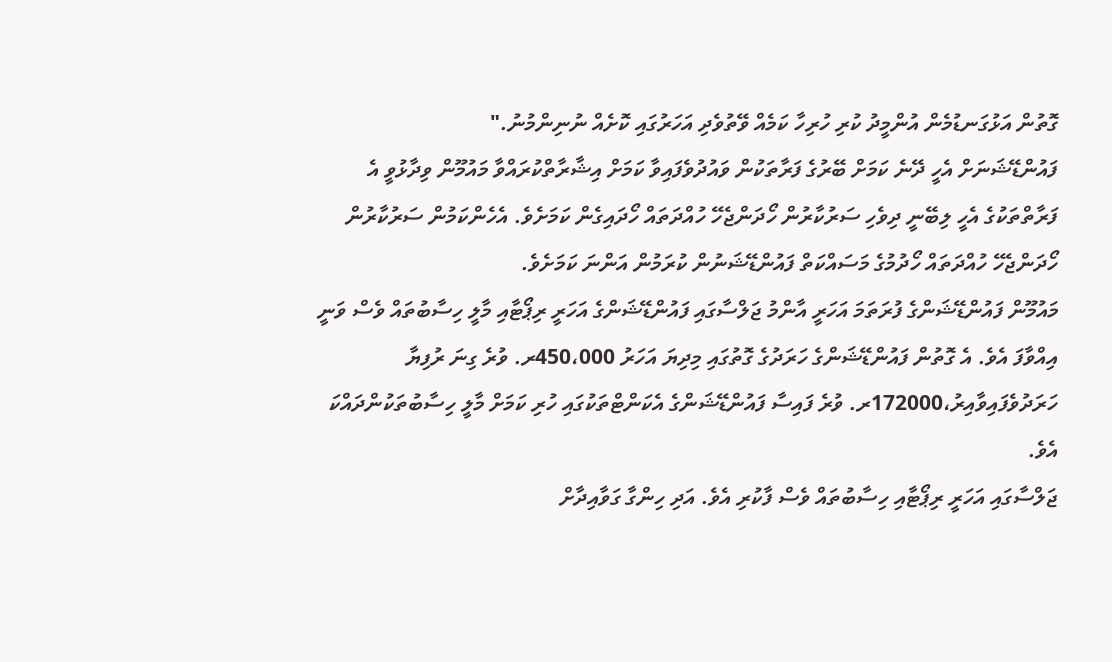ގޮތުން އަޅުގަނޑުމެން އުންމީދު ކުރި ހުރިހާ ކަމެއް ވޭތުވެދި އަހަރުގައި ކޮށެއް ނުނިންމުނު."
ފައުންޑޭޝަނަށް އެހީ ދޭނެ ކަމަށް ބޭރުގެ ފަރާތަކުން ވައުދުވެފައިވާ ކަމަށް އިޝާރާތްކުރައްވާ މައުމޫން ވިދާޅުވީ އެ ފަރާތްތަކުގެ އެހީ ލިބޭނީ ދިވެހި ސަރުކާރުން ހޯދަންޖެހޭ ހުއްދަތައް ހޯދައިގެން ކަމަށެވެ. އެހެންކަމުން ސަރުކާރުން ހޯދަންޖެހޭ ހުއްދަތައް ހޯދުމުގެ މަސައްކަތް ފައުންޑޭޝަނުން ކުރަމުން އަންނަ ކަމަށެވެ.
މައުމޫން ފައުންޑޭޝަންގެ ފުރަތަމަ އަހަރީ އާންމު ޖަލްސާގައި ފައުންޑޭޝަންގެ އަހަރީ ރިޕޯޓާއި މާލީ ހިސާބުތައް ވެސް ވަނީ އިއްވާފަ އެވެ. އެ ގޮތުން ފައުންޑޭޝަންގެ ހަރަދުގެ ގޮތުގައި މިދިޔަ އަހަރު 450،000ރ. ވުރެ ގިނަ ރުފިޔާ ހަރަދުވެފައިވާއިރު،172000ރ. ވުރެ ފައިސާ ފައުންޑޭޝަންގެ އެކަންޓްތަކުގައި ހުރި ކަމަށް މާލީ ހިސާބުތަކުންދައްކަ އެވެ.
ޖަލްސާގައި އަހަރީ ރިޕޯޓާއި ހިސާބުތައް ވެސް ފާކުރި އެވެ. އަދި ހިންގާ ގަވާއިދާށް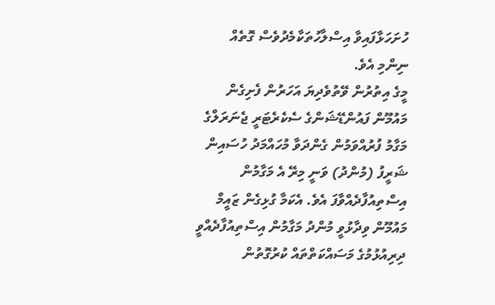ހުށަހަޅާފައިވާ އިސްލާހުތަކާމެދުވެސް ގޮތެއް ނިންމި އެވެ.
މީގެ އިތުރުން ވޭތުވެދިޔަ އަހަރުން ފެށިގެން މައުމޫން ފައުންޑޭޝަންގެ ސެކެރެޓަރީ ޖެނަރަލްގެ މަގާމު ފުރުއްވަމުން ގެންދަވާ މުހައްމަދު ހުސައިން ޝަރީފު (މުންދު) ވަނީ މިރޭ އެ މަގާމުން އިސްތިއުފާދެއްވާފަ އެވެ. އެކަމާ ގުޅިގެން ޒައީމް މައުމޫން ވިދާޅުވީ މުންދު މަގާމުން އިސްތިއުފާދެއްވީ ދިރިއުޅުމުގެ މަސައްކަތްތައް ކުރުގޮތުން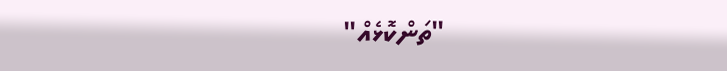"ތަންކޮޅެއް"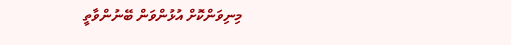މިނިވަންކޮށް އުޅުންވަން ބޭނުންވާތީ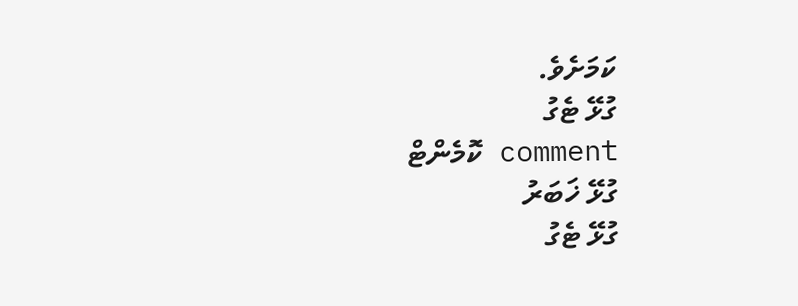ކަމަށެވެ.
ގުޅޭ ޓެގު
comment ކޮމެންޓް
ގުޅޭ ޚަބަރު
ގުޅޭ ޓެގު